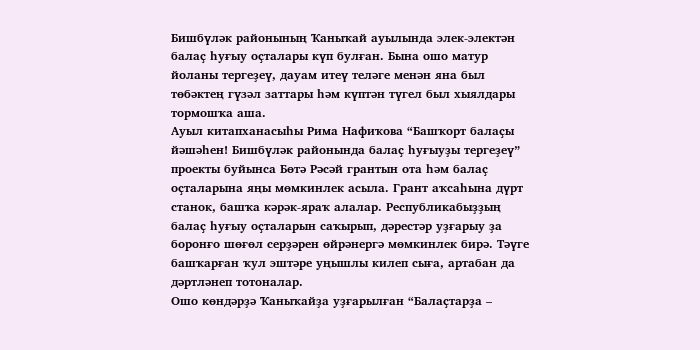Бишбүләк районының Ҡаныҡай ауылында элек-электән балаҫ һуғыу оҫталары күп булған. Бына ошо матур йоланы тергеҙеү, дауам итеү теләге менән яна был төбәктең гүзәл заттары һәм күптән түгел был хыялдары тормошҡа аша.
Ауыл китапханасыһы Рима Нафиҡова “Башҡорт балаҫы йәшәһен! Бишбүләк районында балаҫ һуғыуҙы тергеҙеү” проекты буйынса Бөтә Рәсәй грантын ота һәм балаҫ оҫталарына яңы мөмкинлек асыла. Грант аҡсаһына дүрт станок, башҡа кәрәк-яраҡ алалар. Республикабыҙҙың балаҫ һуғыу оҫталарын саҡырып, дәрестәр уҙғарыу ҙа боронғо шөғөл серҙәрен өйрәнергә мөмкинлек бирә. Тәүге башҡарған ҡул эштәре уңышлы килеп сыға, артабан да дәртләнеп тотоналар.
Ошо көндәрҙә Ҡаныҡайҙа уҙғарылған “Балаҫтарҙа –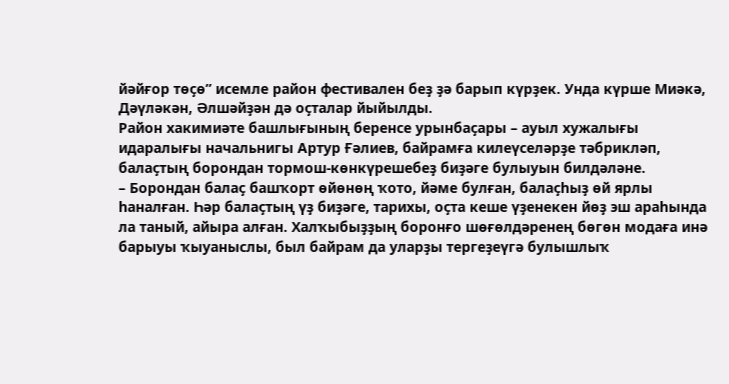йәйғор төҫө” исемле район фестивален беҙ ҙә барып күрҙек. Унда күрше Миәкә, Дәүләкән, Әлшәйҙән дә оҫталар йыйылды.
Район хакимиәте башлығының беренсе урынбаҫары – ауыл хужалығы идаралығы начальнигы Артур Ғәлиев, байрамға килеүселәрҙе тәбрикләп, балаҫтың борондан тормош-көнкүрешебеҙ биҙәге булыуын билдәләне.
– Борондан балаҫ башҡорт өйөнөң ҡото, йәме булған, балаҫһыҙ өй ярлы һаналған. Һәр балаҫтың үҙ биҙәге, тарихы, оҫта кеше үҙенекен йөҙ эш араһында ла таный, айыра алған. Халҡыбыҙҙың боронғо шөғөлдәренең бөгөн модаға инә барыуы ҡыуаныслы, был байрам да уларҙы тергеҙеүгә булышлыҡ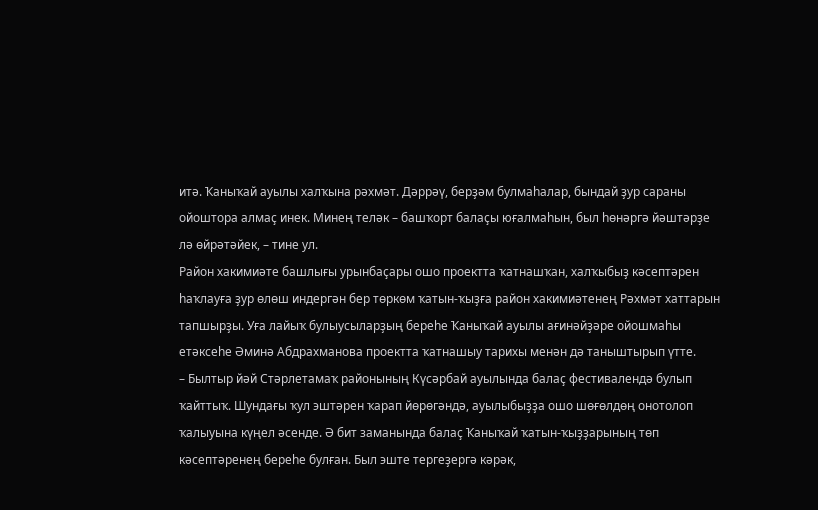итә. Ҡаныҡай ауылы халҡына рәхмәт. Дәррәү, берҙәм булмаһалар, бындай ҙур сараны ойоштора алмаҫ инек. Минең теләк – башҡорт балаҫы юғалмаһын, был һөнәргә йәштәрҙе лә өйрәтәйек, – тине ул.
Район хакимиәте башлығы урынбаҫары ошо проектта ҡатнашҡан, халҡыбыҙ кәсептәрен һаҡлауға ҙур өлөш индергән бер төркөм ҡатын-ҡыҙға район хакимиәтенең Рәхмәт хаттарын тапшырҙы. Уға лайыҡ булыусыларҙың береһе Ҡаныҡай ауылы ағинәйҙәре ойошмаһы етәксеһе Әминә Абдрахманова проектта ҡатнашыу тарихы менән дә таныштырып үтте.
– Былтыр йәй Стәрлетамаҡ районының Күсәрбай ауылында балаҫ фестивалендә булып ҡайттыҡ. Шундағы ҡул эштәрен ҡарап йөрөгәндә, ауылыбыҙҙа ошо шөғөлдөң онотолоп ҡалыуына күңел әсенде. Ә бит заманында балаҫ Ҡаныҡай ҡатын-ҡыҙҙарының төп кәсептәренең береһе булған. Был эште тергеҙергә кәрәк,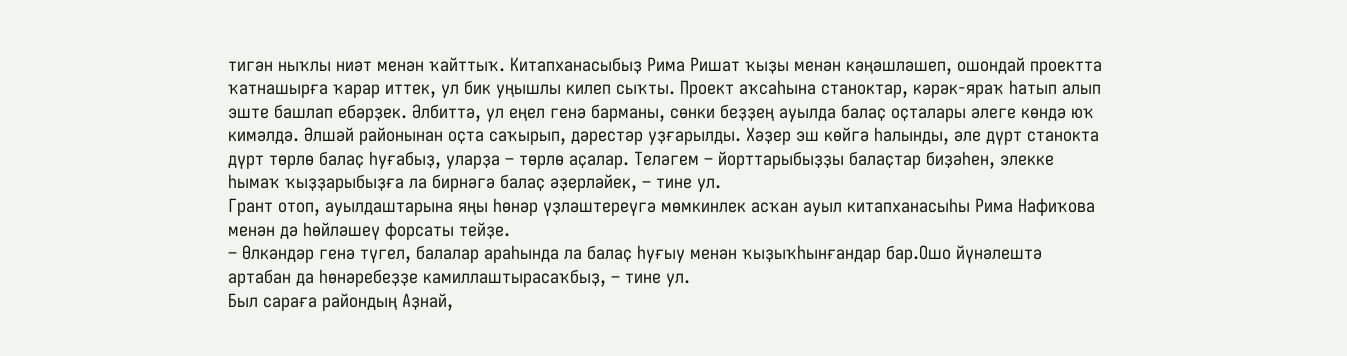тигән ныҡлы ниәт менән ҡайттыҡ. Китапханасыбыҙ Рима Ришат ҡыҙы менән кәңәшләшеп, ошондай проектта ҡатнашырға ҡарар иттек, ул бик уңышлы килеп сыҡты. Проект аҡсаһына станоктар, кәрәк-яраҡ һатып алып эште башлап ебәрҙек. Әлбиттә, ул еңел генә барманы, сөнки беҙҙең ауылда балаҫ оҫталары әлеге көндә юҡ кимәлдә. Әлшәй районынан оҫта саҡырып, дәрестәр уҙғарылды. Хәҙер эш көйгә һалынды, әле дүрт станокта дүрт төрлө балаҫ һуғабыҙ, уларҙа – төрлө аҫалар. Теләгем – йорттарыбыҙҙы балаҫтар биҙәһен, элекке һымаҡ ҡыҙҙарыбыҙға ла бирнәгә балаҫ әҙерләйек, – тине ул.
Грант отоп, ауылдаштарына яңы һөнәр үҙләштереүгә мөмкинлек асҡан ауыл китапханасыһы Рима Нафиҡова менән дә һөйләшеү форсаты тейҙе.
– Өлкәндәр генә түгел, балалар араһында ла балаҫ һуғыу менән ҡыҙыҡһынғандар бар.Ошо йүнәлештә артабан да һөнәребеҙҙе камиллаштырасаҡбыҙ, – тине ул.
Был сараға райондың Аҙнай,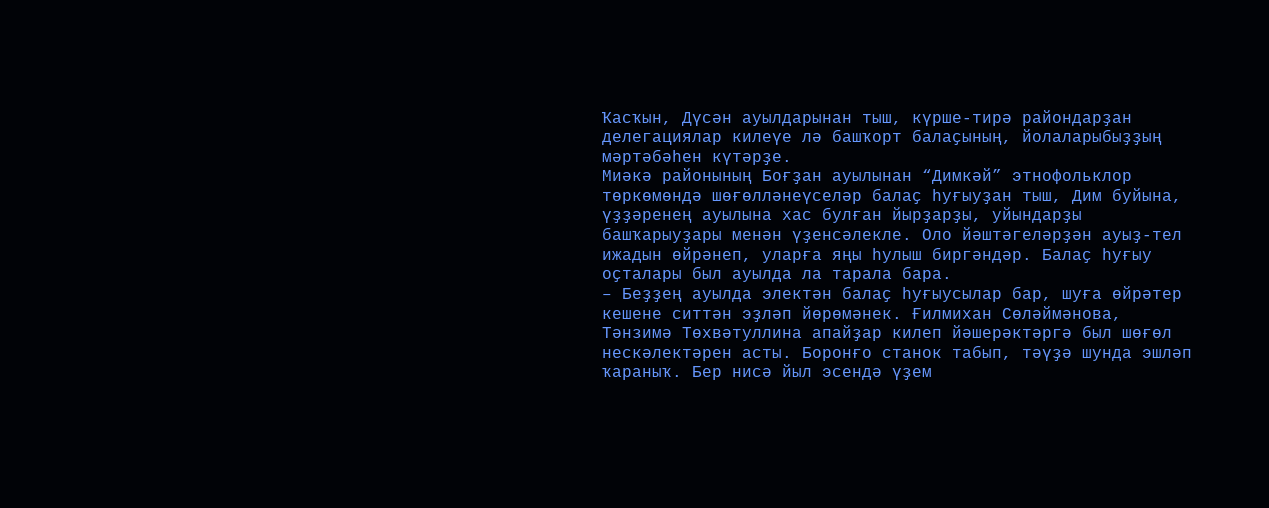Ҡасҡын, Дүсән ауылдарынан тыш, күрше-тирә райондарҙан делегациялар килеүе лә башҡорт балаҫының, йолаларыбыҙҙың мәртәбәһен күтәрҙе.
Миәкә районының Боғҙан ауылынан “Димкәй” этнофольклор төркөмөндә шөғөлләнеүселәр балаҫ һуғыуҙан тыш, Дим буйына, үҙҙәренең ауылына хас булған йырҙарҙы, уйындарҙы башҡарыуҙары менән үҙенсәлекле. Оло йәштәгеләрҙән ауыҙ-тел ижадын өйрәнеп, уларға яңы һулыш биргәндәр. Балаҫ һуғыу оҫталары был ауылда ла тарала бара.
– Беҙҙең ауылда электән балаҫ һуғыусылар бар, шуға өйрәтер кешене ситтән эҙләп йөрөмәнек. Ғилмихан Сөләймәнова, Тәнзимә Төхвәтуллина апайҙар килеп йәшерәктәргә был шөғөл нескәлектәрен асты. Боронғо станок табып, тәүҙә шунда эшләп ҡараныҡ. Бер нисә йыл эсендә үҙем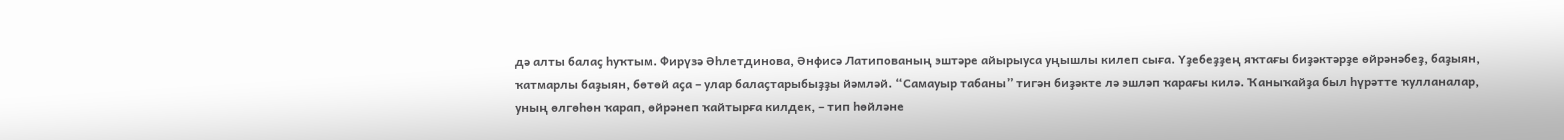дә алты балаҫ һуҡтым. Фирүзә Әһлетдинова, Әнфисә Латипованың эштәре айырыуса уңышлы килеп сыға. Үҙебеҙҙең яҡтағы биҙәктәрҙе өйрәнәбеҙ, баҙыян, ҡатмарлы баҙыян, бөтөй аҫа – улар балаҫтарыбыҙҙы йәмләй. “Самауыр табаны” тигән биҙәкте лә эшләп ҡарағы килә. Ҡаныҡайҙа был һүрәтте ҡулланалар, уның өлгөһөн ҡарап, өйрәнеп ҡайтырға килдек, – тип һөйләне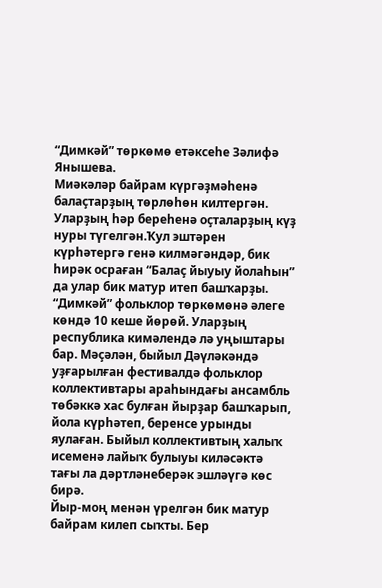“Димкәй” төркөмө етәксеһе Зәлифә Янышева.
Миәкәләр байрам күргәҙмәһенә балаҫтарҙың төрлөһөн килтергән. Уларҙың һәр береһенә оҫталарҙың күҙ нуры түгелгән.Ҡул эштәрен күрһәтергә генә килмәгәндәр, бик һирәк осраған “Балаҫ йыуыу йолаһын” да улар бик матур итеп башҡарҙы.
“Димкәй” фольклор төркөмөнә әлеге көндә 10 кеше йөрөй. Уларҙың республика кимәлендә лә уңыштары бар. Мәҫәлән, быйыл Дәүләкәндә уҙғарылған фестивалдә фольклор коллективтары араһындағы ансамбль төбәккә хас булған йырҙар башҡарып, йола күрһәтеп, беренсе урынды яулаған. Быйыл коллективтың халыҡ исеменә лайыҡ булыуы киләсәктә тағы ла дәртләнеберәк эшләүгә көс бирә.
Йыр-моң менән үрелгән бик матур байрам килеп сыҡты. Бер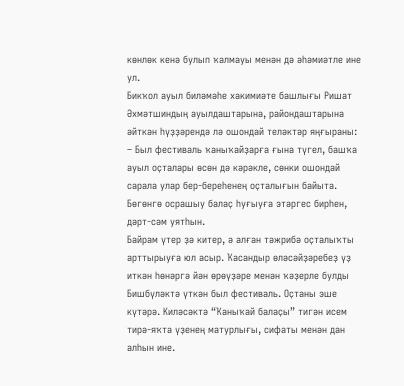көнлөк кенә булып ҡалмауы менән дә әһәмиәтле ине ул.
Бикҡол ауыл биләмәһе хакимиәте башлығы Ришат Әхмәтшиндың ауылдаштарына, райондаштарына әйткән һүҙҙәрендә лә ошондай теләктәр яңғыраны:
– Был фестиваль ҡаныҡайҙарға ғына түгел, башҡа ауыл оҫталары өсөн дә кәрәкле, сөнки ошондай сарала улар бер-береһенең оҫталығын байыта. Бөгөнгө осрашыу балаҫ һуғыуға этәргес бирһен, дәрт-сәм уятһын.
Байрам үтер ҙә китер, ә алған тәжрибә оҫталыҡты арттырыуға юл асыр. Ҡасандыр өләсәйҙәребеҙ үҙ иткән һөнәргә йән өрөүҙәре менән ҡәҙерле булды Бишбүләктә үткән был фестиваль. Оҫтаны эше күтәрә. Киләсәктә “Ҡаныҡай балаҫы” тигән исем тирә-яҡта үҙенең матурлығы, сифаты менән дан алһын ине.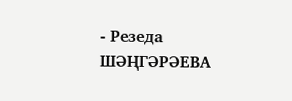- Резеда ШӘҢГӘРӘЕВА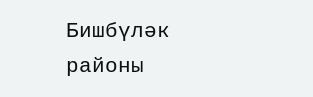Бишбүләк районы